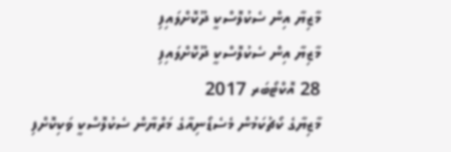މާޒިޔާ އިން ސެކުލޮސްކީ ދޫކޮށްލައިފި
މާޒިޔާ އިން ސެކުލޮސްކީ ދޫކޮށްލައިފި
28 އޮކްޓޯބަރ 2017
މާޒިޔާގެ ކޯޗުކަމުން މެސެޑޯނިއާގެ މަރްޔާން ސެކުލޮސްކީ ވަކިކޮށްފި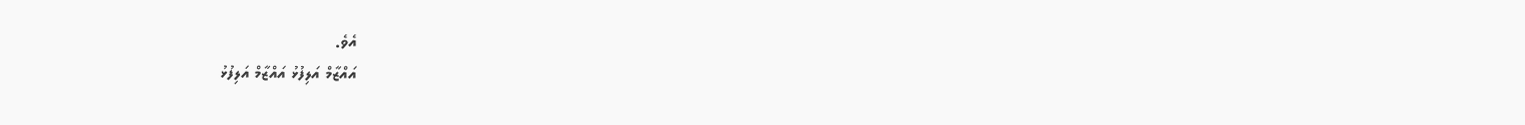އެވެ.
އައްޒާމް އަލިފުޅު އައްޒާމް އަލިފުޅު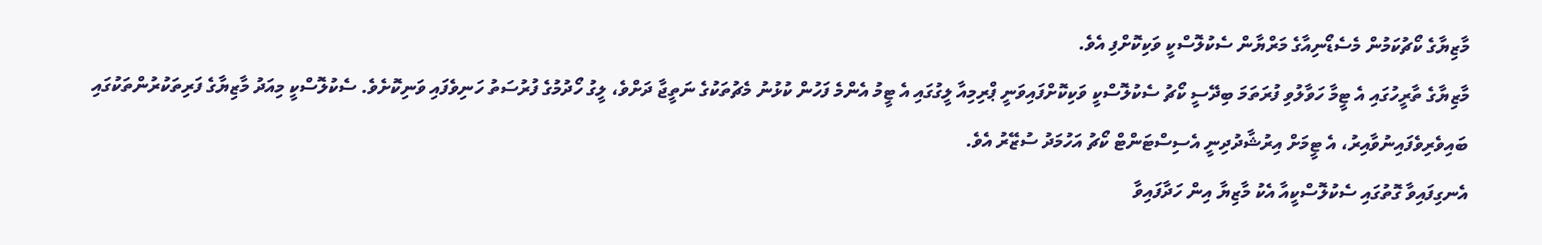މާޒިޔާގެ ކޯޗުކަމުން މެސެޑޯނިއާގެ މަރްޔާން ސެކުލޮސްކީ ވަކިކޮށްފި އެވެ.
މާޒިޔާގެ ތާރީހުގައި އެ ޓީމާ ހަވާލުވި ފުރަތަމަ ބިދޭސީ ކޯޗު ސެކުލޮސްކީ ވަކިކޮށްފައިވަނީ ޕްރިމިއާ ލީގުގައި އެ ޓީމު އެންމެ ފަހުން ކުޅުނު މެޗުތަކުގެ ނަތީޖާ ދަށްވެ، ލީގު ހޯދުމުގެ ފުރުސަތު ހަނިވެފައި ވަނިކޮށެވެ. ސެކުލޮސްކީ މިއަދު މާޒިޔާގެ ފަރިތަކުރުންތަކުގައި ބައިވެރިވެފައިނުވާއިރު، އެ ޓީމަށް އިރުޝާދުދިނީ އެސިސްޓަންޓް ކޯޗު އަހުމަދު ސުޒޭރު އެވެ.
އެނގިފައިވާ ގޮތުގައި ސެކުލޮސްކީއާ އެކު މާޒިޔާ އިން ހަދާފައިވާ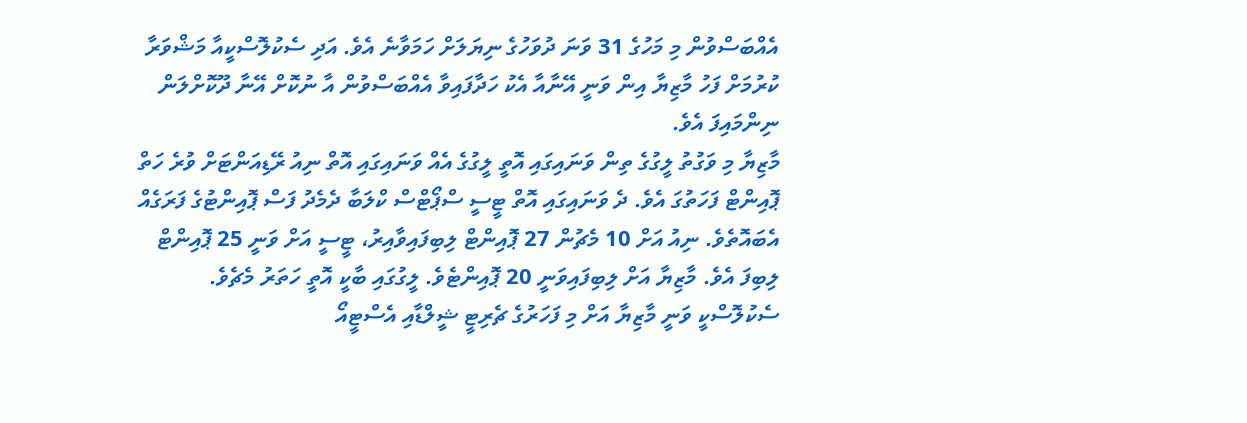އެއްބަސްވުން މި މަހުގެ 31 ވަނަ ދުވަހުގެ ނިޔަލަށް ހަމަވާނެ އެވެ. އަދި ސެކުލޮސްކީއާ މަޝްވަރާ ކުރުމަށް ފަހު މާޒިޔާ އިން ވަނީ އޭނާއާ އެކު ހަދާފައިވާ އެއްބަސްވުން އާ ނުކޮށް އޭނާ ދޫކޮށްލަން ނިންމައިފަ އެވެ.
މާޒިޔާ މި ވަގުތު ލީގުގެ ތިން ވަނައިގައި އޮތީ ލީގުގެ އެއް ވަނައިގައި އޮތް ނިއު ރޭޑިއަންޓަށް ވުރެ ހަތް ޕޮއިންޓް ފަހަތުގަ އެވެ. ދެ ވަނައިގައި އޮތް ޓީސީ ސްޕޯޓްސް ކްލަބާ ދެމެދު ފަސް ޕޮއިންޓުގެ ފަރަގެއް އެބައޮތެވެ. ނިއު އަށް 10 މެޗުން 27 ޕޮއިންޓް ލިބިފައިވާއިރު، ޓީސީ އަށް ވަނީ 25 ޕޮއިންޓް ލިބިފަ އެވެ. މާޒިޔާ އަށް ލިބިފައިވަނީ 20 ޕޮއިންޓެވެ. ލީގުގައި ބާކީ އޮތީ ހަތަރު މެޗެވެ.
ސެކުލޮސްކީ ވަނީ މާޒިޔާ އަށް މި ފަހަރުގެ ޗެރިޓީ ޝީލްޑާއި އެސްޓީއޯ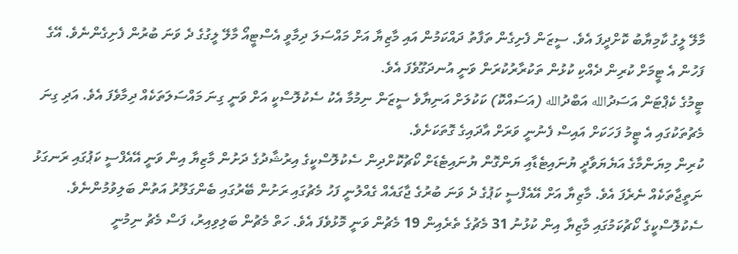މާލޭ ލީގު ކާމިޔާބު ކޮށްދީފަ އެވެ. ސީޒަން ފެށިގެން ތަފާތު ދައްކަމުން އައި މާޒިޔާ އަށް މައްސަލަ ދިމާވީ އެސްޓީއޯ މާލޭ ލީގުގެ ދެ ވަނަ ބުރުން ފެށިގެންނެވެ. އޭގެ ފަހުން އެ ޓީމަށް ކުރިން ދެއްކި ކުޅުން ތަކުރާރުކުރަން ވަނީ އުނދަގޫވެފަ އެވެ.
ޓީމުގެ ކެޕްޓަން އަސަދުالله އަބްދުالله (އަސައްކޮ) ކަކުލަށް އަނިޔާވެ ސީޒަން ނިމުމާ އެކު ސެކުލޮސްކީ އަށް ވަނީ ގިނަ މައްސަލަތަކެއް ދިމާވެފަ އެވެ. އަދި ގިނަ މެޗުތަކުގައި އެ ޓީމު ފަހަކަށް އައިސް ފެނުނީ ވަރަށް އާދައިގެ ގޮތަކަށެވެ.
ކުރިން މިޔަންމާގެ އަޔެޔަވާދީ ޔުނައިޓެޑާއި ޔަންގޮން ޔުނައިޓެޑަށް ކޯޗުކޮށްދިން ސެކުލޮސްކީގެ އިރުޝާދުގެ ދަށުން މާޒިޔާ އިން ވަނީ އޭއެފްސީ ކަޕުގައި ރަނގަޅު ނަތީޖާތަކެއް ނެރެފަ އެވެ. މާޒިޔާ އަށް އޭއެފްސީ ކަޕުގެ ދެ ވަނަ ބުރުގެ ޖާގައެއް ގެއްލުނީ ފަހު މެޗުގައި ރަށުން ބޭރުގައި ބެންގަލޫރު އަތުން ބަލިވުމުންނެވެ.
ސެކުލޮސްކީގެ ކޯޗުކަމުގައި މާޒިޔާ އިން ކުޅުނު 31 މެޗުގެ ތެރެއިން 19 މެޗުން ވަނީ މޮޅުވެފަ އެވެ. ހަތް މެޗުން ބަލިވިއިރު، ފަސް މެޗު ނިމުނީ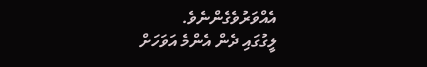އެއްވަރުވެގެންނެވެ.
ލީގުގައި ދެން އެންމެ އަވަހަށް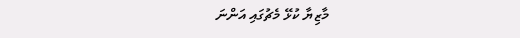މާޒިޔާ ކުޅޭ މެޗުގައި އަންނަ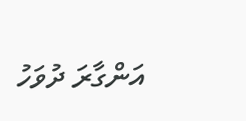އަންގާރަ ދުވަހު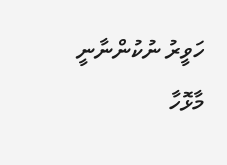ހަވީރު ނުކުންނާނީ މާޅޮހާ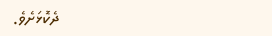ދެކޮޅަށެވެ.